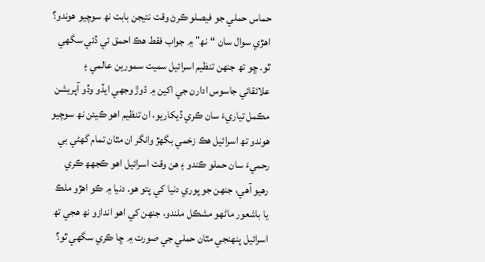حماس حملي جو فيصلو ڪرڻ وقت نتيجن بابت نھ سوچيو ھوندو؟ اھڙي سوال سان “نھ” ۾ جواب فقط ھڪ احمق ئي ڏئي سگھي ٿو. ڇو تھ جنھن تنظيم اسرائيل سميت سمورين عالمي ۽ علائقائي جاسوس ادارن جي اکين ۾ ڌوڙ وجھي ايڏو وڏو آپريشن مڪمل تياريءَ سان ڪري ڏيکاريو، ان تنظيم اھو ڪيئن نھ سوچيو ھوندو تھ اسرائيل ھڪ زخمي بگھڙ وانگر ان مٿان تمام گھڻي بي رحميءَ سان حملو ڪندو ۽ ھن وقت اسرائيل اھو ڪجھھ ڪري رھيو آھي، جنھن جو پوري دنيا کي پتو ھو. دنيا ۾ ڪو اھڙو ملڪ يا باشعور ماڻھو مشڪل ملندو، جنھن کي اھو اندازو نھ ھجي تھ اسرائيل پنھنجي مٿان حملي جي صورت ۾ ڇا ڪري سگھي ٿو؟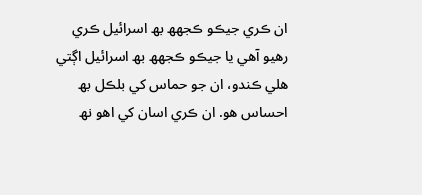ان ڪري جيڪو ڪجھھ بھ اسرائيل ڪري رھيو آھي يا جيڪو ڪجھھ بھ اسرائيل اڳتي ھلي ڪندو، ان جو حماس کي بلڪل بھ احساس ھو. ان ڪري اسان کي اھو نھ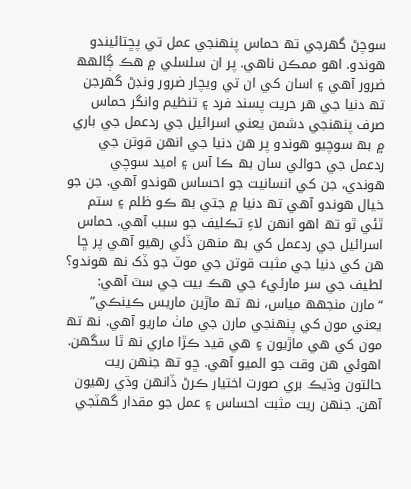سوچڻ گھرجي تھ حماس پنھنجي عمل تي پڇتائيندو ھوندو. اھو ممڪن ناھي. پر ان سلسلي ۾ ھڪ ڳالھھ ضرور آھي ۽ اسان کي ان تي ويچار ضرور ونڊڻ گھرجن تھ دنيا جي ھر حريت پسند فرد ۽ تنظيم وانگر حماس صرف پنھنجي دشمن يعني اسرائيل جي ردعمل جي باري ۾ بھ سوچيو ھوندو پر ھن دنيا جي انھن قوتن جي ردعمل جي حوالي سان بھ ڪا آس ۽ اميد سوچي ھوندي، جن کي انسانيت جو احساس ھوندو آھي. جن جو خيال ھوندو آھي تھ دنيا ۾ جتي بھ ڪو ظلم ۽ ستم ٿئي ٿو تھ اھو انھن لاءِ تڪليف جو سبب آھي. حماس اسرائيل جي ردعمل کي بھ منھن ڏئي رھيو آھي پر ڇا ھن کي دنيا جي مثبت قوتن جي موٽ جو ڏک نھ ھوندو؟
لطيف جي سر مارئيءَ جي ھڪ بيت جي سٽ آھي:
“مارن منجھھ مياس، نھ تھ ماڙين ماريس ڪينڪي”
يعني مون کي پنھنجي مارن جي ماٺ ماريو آھي. نھ تھ مون کي ھي ماڙيون ۽ ھي قيد ڪڙا ماري نھ ٿا سگھن. اھوئي ھن وقت جو الميو آھي. ڇو تھ جنھن ريت حالتون وڌيڪ بري صورت اختيار ڪرڻ ڏانهن وڌي رھيون آھن. جنھن ريت مثبت احساس ۽ عمل جو مقدار گھٽجي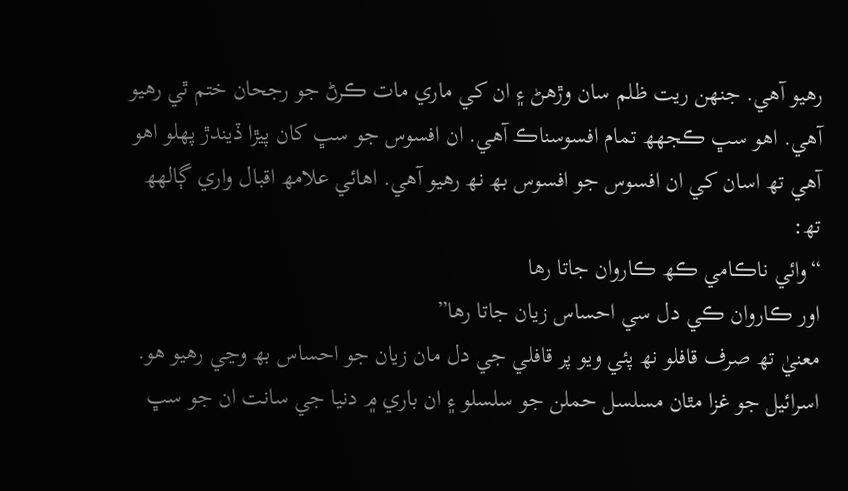رھيو آھي. جنھن ريت ظلم سان وڙھڻ ۽ ان کي ماري مات ڪرڻ جو رجحان ختم ٿي رھيو آھي. اھو سڀ ڪجھھ تمام افسوسناڪ آھي. ان افسوس جو سڀ کان پيڙا ڏيندڙ پھلو اھو آھي تھ اسان کي ان افسوس جو افسوس بھ نھ رھيو آھي. اھائي علامھ اقبال واري ڳالھھ تھ:
“وائي ناڪامي ڪھ ڪاروان جاتا رھا
اور ڪاروان ڪي دل سي احساس زيان جاتا رھا”
معنيٰ تھ صرف قافلو نھ پئي ويو پر قافلي جي دل مان زيان جو احساس بھ وڃي رھيو ھو.
اسرائيل جو غزا مٿان مسلسل حملن جو سلسلو ۽ ان باري ۾ دنيا جي سانت ان جو سڀ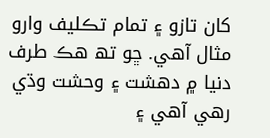کان تازو ۽ تمام تڪليف وارو مثال آھي. ڇو تھ ھڪ طرف دنيا ۾ دھشت ۽ وحشت وڌي رھي آھي ۽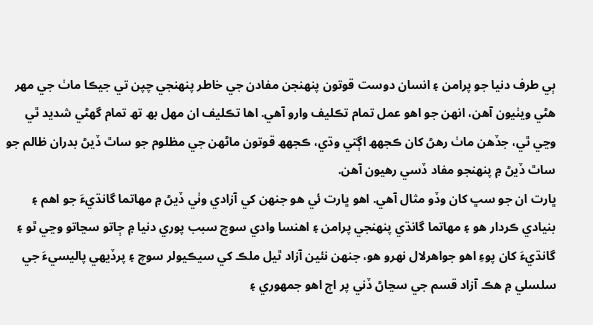ٻي طرف دنيا جو پرامن ۽ انسان دوست قوتون پنھنجن مفادن جي خاطر پنھنجي چپن تي جيڪا ماٺ جي مھر ھڻي ويٺيون آھن، انھن جو اھو عمل تمام تڪليف وارو آھي. اھا تڪليف ان مھل بھ تھ تمام گھڻي شديد ٿي وڃي ٿي، جڏھن ماٺ رھڻ کان ڪجھھ اڳتي وڌي، ڪجھھ قوتون ماڻھن جي مظلوم جو ساٿ ڏيڻ بدران ظالم جو ساٿ ڏيڻ ۾ پنھنجو مفاد ڏسي رھيون آھن.
ڀارت ان جو سڀ کان وڏو مثال آھي. اھو ڀارت ئي ھو جنھن کي آزادي وٺي ڏيڻ ۾ مھاتما گانڌيءَ جو اھم ۽ بنيادي ڪردار ھو ۽ مھاتما گانڌي پنھنجي پرامن ۽ اھنسا وادي سوچ سبب پوري دنيا ۾ ڄاتو سڃاتو وڃي ٿو ۽ گانڌيءَ کان پوءِ اھو جواھرلال نھرو ھو، جنھن نئين آزاد ٿيل ملڪ کي سيڪيولر سوچ ۽ پرڏيھي پاليسيءَ جي سلسلي ۾ ھڪ آزاد قسم جي سڃاڻ ڏني پر اڄ اھو جمھوري ۽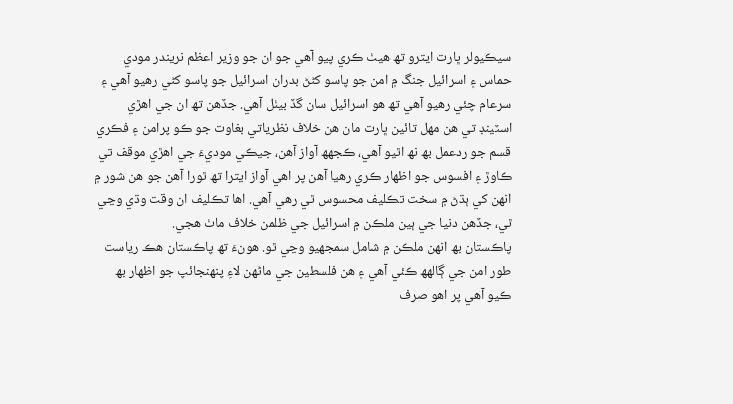سيڪيولر ڀارت ايترو تھ ھيٺ ڪري پيو آھي جو ان جو وزير اعظم نريندر مودي حماس ۽ اسرائيل جنگ ۾ امن جو پاسو کڻڻ بدران اسرائيل جو پاسو کڻي رھيو آھي ۽ سرعام چئي رھيو آھي تھ ھو اسرائيل سان گڏ بيٺل آھي. جڏھن تھ ان جي اھڙي اسٽينڊ تي ھن مھل تائين ڀارت مان ھن خلاف نظرياتي بغاوت جو ڪو پرامن ۽ فڪري قسم جو ردعمل بھ نھ اٿيو آھي، ڪجھھ آواز آھن، جيڪي موديءَ جي اھڙي موقف تي ڪاوڙ ۽ افسوس جو اظھار ڪري رھيا آھن پر اھي آواز ايترا تھ ٿورا آھن جو ھن شور ۾ انھن کي ٻڌڻ ۾ سخت تڪليف محسوس ٿي رھي آھي. اھا تڪليف ان وقت وڌي وڃي ٿي، جڏھن دنيا جي ٻين ملڪن ۾ اسرائيل جي ظلمن خلاف ماٺ ھجي.
پاڪستان بھ انھن ملڪن ۾ شامل سمجھيو وڃي ٿو. ھونءَ تھ پاڪستان ھڪ رياست طور امن جي ڳالھھ ڪئي آھي ۽ ھن فلسطين جي ماڻھن لاءِ پنھنجائپ جو اظھار بھ ڪيو آھي پر اھو صرف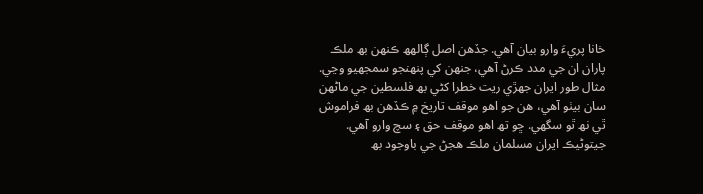خانا پريءَ وارو بيان آھي. جڏھن اصل ڳالھھ ڪنھن بھ ملڪ پاران ان جي مدد ڪرڻ آھي، جنھن کي پنھنجو سمجھيو وڃي. مثال طور ايران جھڙي ريت خطرا کڻي بھ فلسطين جي ماڻھن سان بيٺو آھي، ھن جو اھو موقف تاريخ ۾ ڪڏھن بھ فراموش ٿي نھ ٿو سگھي. ڇو تھ اھو موقف حق ۽ سچ وارو آھي. جيتوڻيڪ ايران مسلمان ملڪ ھجڻ جي باوجود بھ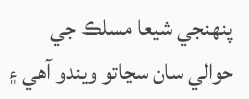پنھنجي شيعا مسلڪ جي حوالي سان سڃاتو ويندو آھي ۽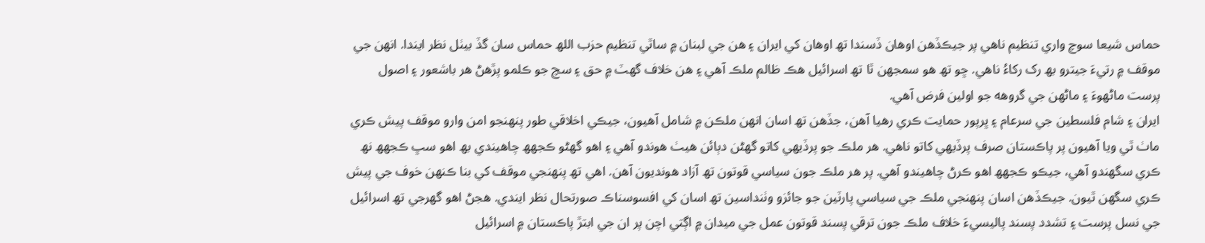حماس شيعا سوچ واري تنظيم ناھي پر جيڪڏھن اوھان ڏسندا تھ اوھان کي ايران ۽ ھن جي لبنان ۾ ساٿي تنظيم حزب اللھ حماس سان گڏ بيٺل نظر ايندا. انھن جي موقف ۾ رتيءَ جيترو بھ رک رکاءُ ناھي. ڇو تھ ھو سمجھن ٿا تھ اسرائيل ھڪ ظالم ملڪ آھي ۽ ھن خلاف گھٽ ۾ حق ۽ سچ جو ڪلمو پڙھڻ ھر باشعور ۽ اصول پرست ماڻھوءَ ۽ ماڻھن جي گروهه جو اولين فرض آھي.
ايران ۽ شام فلسطين جي سرعام ۽ ڀرپور حمايت ڪري رھيا آھن، جڏھن تھ اسان انھن ملڪن ۾ شامل آھيون، جيڪي اخلاقي طور پنھنجو امن وارو موقف پيش ڪري ماٺ ٿي ويا آھيون پر پاڪستان صرف پرڏيھي کاتو ناھي. ھر ملڪ جو پرڏيھي کاتو گھڻن دٻائن ھيٺ ھوندو آھي ۽ اھو گھڻو ڪجھھ چاھيندي بھ اھو سڀ ڪجھھ نھ ڪري سگھندو آھي، جيڪو ڪجھھ اھو ڪرڻ چاھيندو آھي. پر ھر ملڪ جون سياسي قوتون تھ آزاد ھونديون آھن. اھي تھ پنھنجي موقف کي بنا ڪنھن خوف جي پيش ڪري سگھن ٿيون. جيڪڏھن اسان پنھنجي ملڪ جي سياسي پارٽين جو جائزو وٺنداسين تھ اسان کي افسوسناڪ صورتحال نظر ايندي. ھجڻ اھو گھرجي تھ اسرائيل جي نسل پرست ۽ تشدد پسند پاليسيءَ خلاف ملڪ جون ترقي پسند قوتون عمل جي ميدان ۾ اڳتي اچن پر ان جي ابتڙ پاڪستان ۾ اسرائيل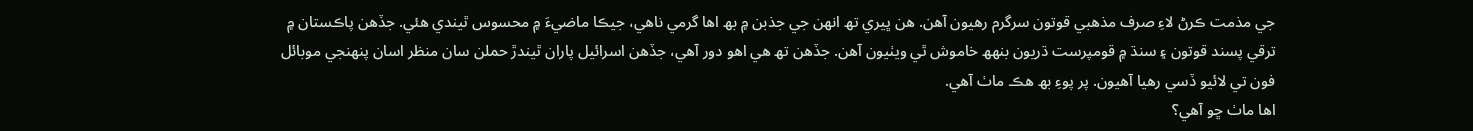جي مذمت ڪرڻ لاءِ صرف مذھبي قوتون سرگرم رھيون آھن. ھن ڀيري تھ انھن جي جذبن ۾ بھ اھا گرمي ناھي، جيڪا ماضيءَ ۾ محسوس ٿيندي ھئي. جڏھن پاڪستان ۾ ترقي پسند قوتون ۽ سنڌ ۾ قومپرست ڌريون بنھھ خاموش ٿي ويٺيون آھن. جڏھن تھ ھي اھو دور آھي، جڏھن اسرائيل پاران ٿيندڙ حملن سان منظر اسان پنھنجي موبائل فون تي لائيو ڏسي رھيا آھيون. پر پوءِ بھ ھڪ ماٺ آھي.
اھا ماٺ ڇو آھي؟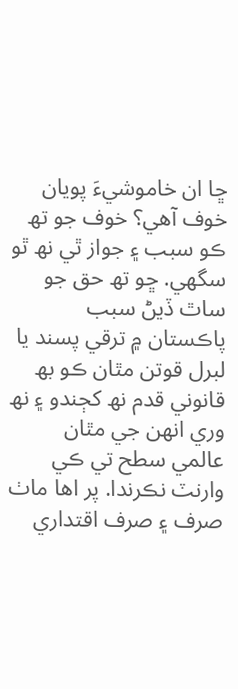ڇا ان خاموشيءَ پويان خوف آھي؟ خوف جو تھ ڪو سبب ۽ جواز ٿي نھ ٿو سگھي. ڇو تھ حق جو ساٿ ڏيڻ سبب پاڪستان ۾ ترقي پسند يا لبرل قوتن مٿان ڪو بھ قانوني قدم نھ کڄندو ۽ نھ وري انھن جي مٿان عالمي سطح تي ڪي وارنٽ نڪرندا. پر اھا ماٺ صرف ۽ صرف اقتداري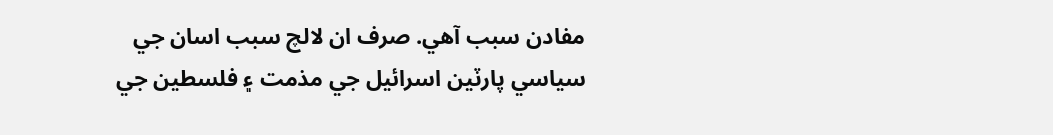مفادن سبب آھي. صرف ان لالچ سبب اسان جي سياسي پارٽين اسرائيل جي مذمت ۽ فلسطين جي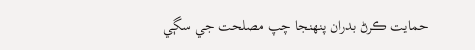حمايت ڪرڻ بدران پنھنجا چپ مصلحت جي سڳي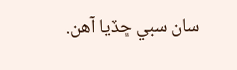سان سبي ڇڏيا آھن.